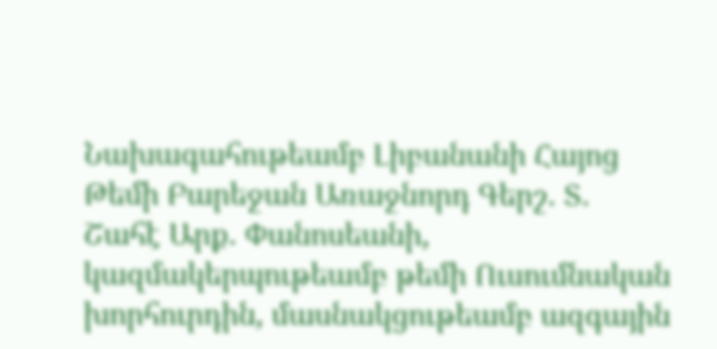Նախագահութեամբ Լիբանանի Հայոց Թեմի Բարեջան Առաջնորդ Գերշ. Տ. Շահէ Արք. Փանոսեանի, կազմակերպութեամբ թեմի Ուսումնական խորհուրդին, մասնակցութեամբ ազգային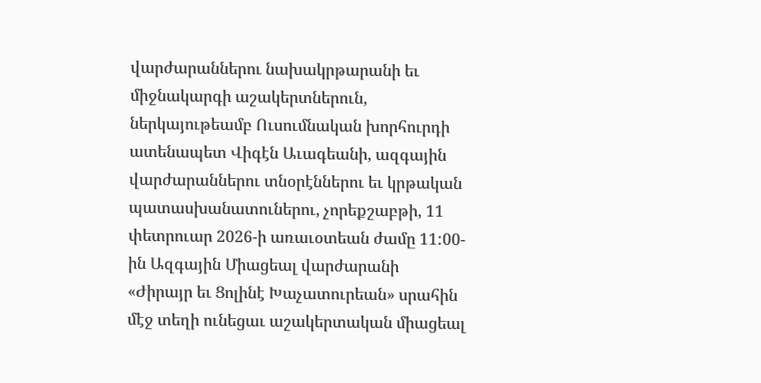վարժարաններու նախակրթարանի եւ միջնակարգի աշակերտներուն, ներկայութեամբ Ուսումնական խորհուրդի ատենապետ Վիգէն Աւագեանի, ազգային վարժարաններու տնօրէններու եւ կրթական պատասխանատուներու, չորեքշաբթի, 11 փետրուար 2026-ի առաւօտեան ժամը 11:00-ին Ազգային Միացեալ վարժարանի «Ժիրայր եւ Ցոլինէ Խաչատուրեան» սրահին մէջ տեղի ունեցաւ աշակերտական միացեալ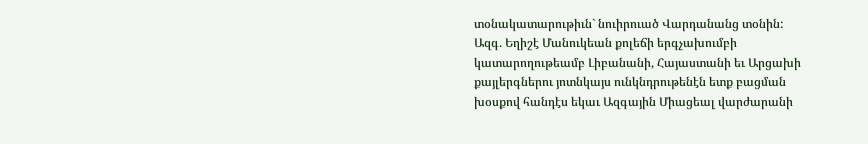տօնակատարութիւն` նուիրուած Վարդանանց տօնին:
Ազգ. Եղիշէ Մանուկեան քոլեճի երգչախումբի կատարողութեամբ Լիբանանի, Հայաստանի եւ Արցախի քայլերգներու յոտնկայս ունկնդրութենէն ետք բացման խօսքով հանդէս եկաւ Ազգային Միացեալ վարժարանի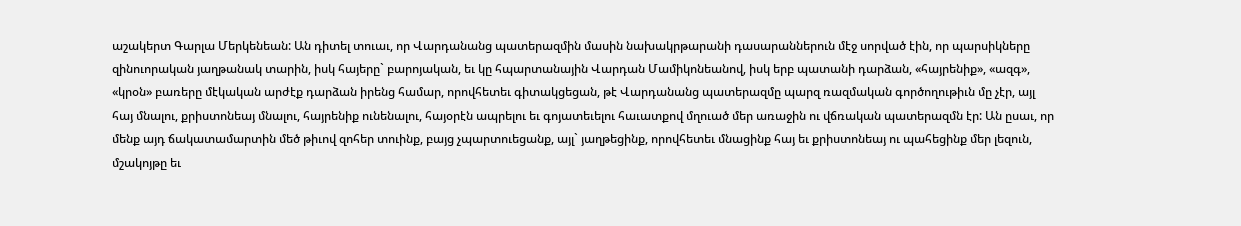աշակերտ Գարլա Մերկենեան: Ան դիտել տուաւ, որ Վարդանանց պատերազմին մասին նախակրթարանի դասարաններուն մէջ սորված էին, որ պարսիկները զինուորական յաղթանակ տարին, իսկ հայերը` բարոյական, եւ կը հպարտանային Վարդան Մամիկոնեանով, իսկ երբ պատանի դարձան, «հայրենիք», «ազգ», «կրօն» բառերը մէկական արժէք դարձան իրենց համար, որովհետեւ գիտակցեցան, թէ Վարդանանց պատերազմը պարզ ռազմական գործողութիւն մը չէր, այլ հայ մնալու, քրիստոնեայ մնալու, հայրենիք ունենալու, հայօրէն ապրելու եւ գոյատեւելու հաւատքով մղուած մեր առաջին ու վճռական պատերազմն էր: Ան ըսաւ, որ մենք այդ ճակատամարտին մեծ թիւով զոհեր տուինք, բայց չպարտուեցանք, այլ` յաղթեցինք, որովհետեւ մնացինք հայ եւ քրիստոնեայ ու պահեցինք մեր լեզուն, մշակոյթը եւ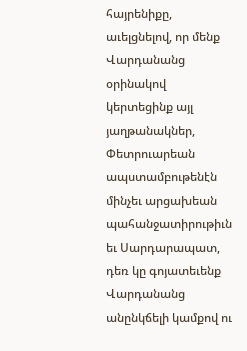հայրենիքը, աւելցնելով, որ մենք Վարդանանց օրինակով կերտեցինք այլ յաղթանակներ, Փետրուարեան ապստամբութենէն մինչեւ արցախեան պահանջատիրութիւն եւ Սարդարապատ, դեռ կը գոյատեւենք Վարդանանց անընկճելի կամքով ու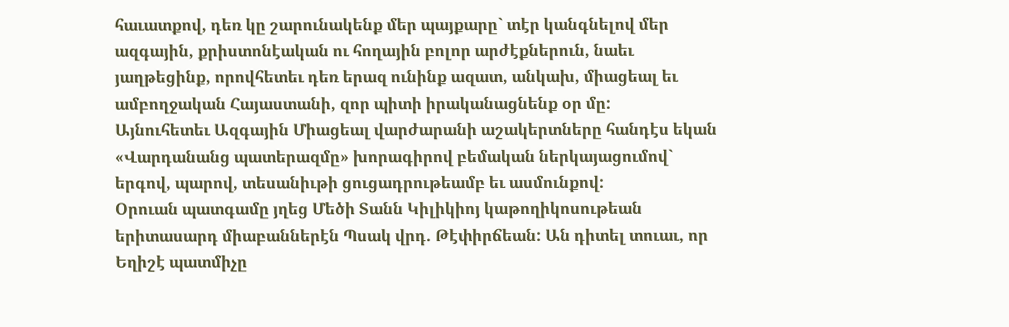հաւատքով, դեռ կը շարունակենք մեր պայքարը` տէր կանգնելով մեր ազգային, քրիստոնէական ու հողային բոլոր արժէքներուն, նաեւ յաղթեցինք, որովհետեւ դեռ երազ ունինք ազատ, անկախ, միացեալ եւ ամբողջական Հայաստանի, զոր պիտի իրականացնենք օր մը:
Այնուհետեւ Ազգային Միացեալ վարժարանի աշակերտները հանդէս եկան «Վարդանանց պատերազմը» խորագիրով բեմական ներկայացումով` երգով, պարով, տեսանիւթի ցուցադրութեամբ եւ ասմունքով:
Օրուան պատգամը յղեց Մեծի Տանն Կիլիկիոյ կաթողիկոսութեան երիտասարդ միաբաններէն Պսակ վրդ. Թէփիրճեան: Ան դիտել տուաւ, որ Եղիշէ պատմիչը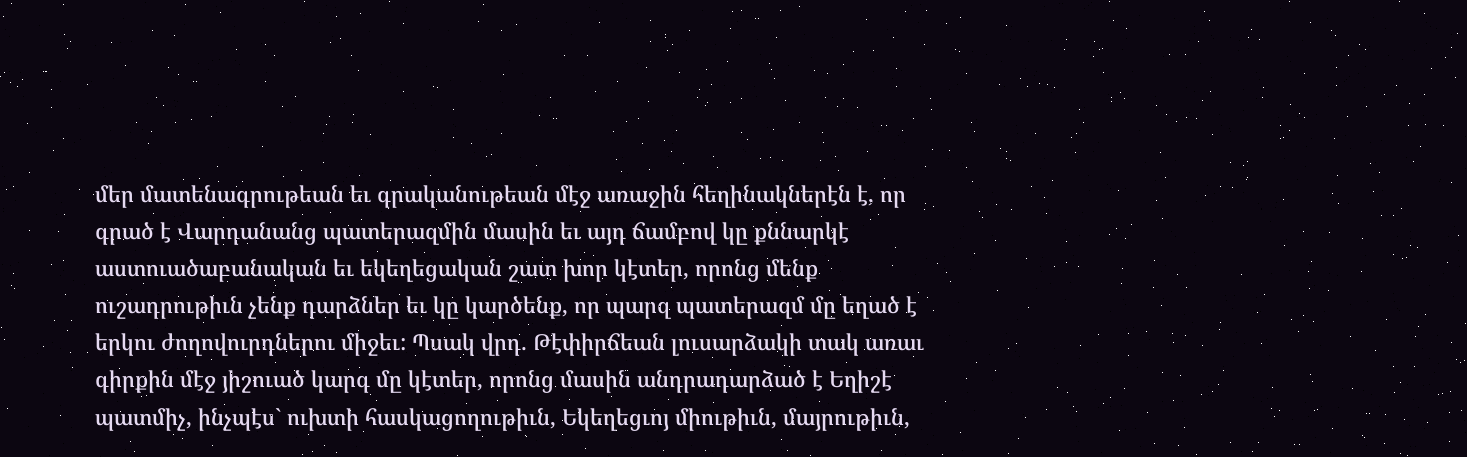մեր մատենագրութեան եւ գրականութեան մէջ առաջին հեղինակներէն է, որ գրած է Վարդանանց պատերազմին մասին եւ այդ ճամբով կը քննարկէ աստուածաբանական եւ եկեղեցական շատ խոր կէտեր, որոնց մենք ուշադրութիւն չենք դարձներ եւ կը կարծենք, որ պարզ պատերազմ մը եղած է երկու ժողովուրդներու միջեւ: Պսակ վրդ. Թէփիրճեան լուսարձակի տակ առաւ գիրքին մէջ յիշուած կարգ մը կէտեր, որոնց մասին անդրադարձած է Եղիշէ պատմիչ, ինչպէս` ուխտի հասկացողութիւն, Եկեղեցւոյ միութիւն, մայրութիւն,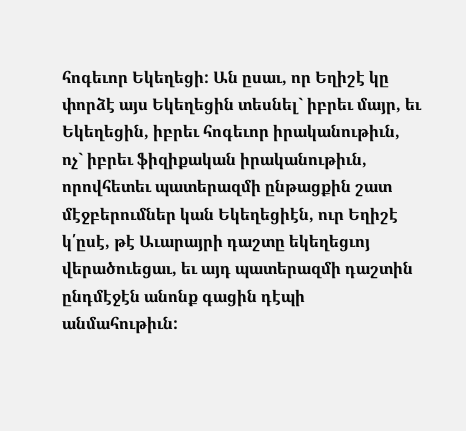հոգեւոր Եկեղեցի: Ան ըսաւ, որ Եղիշէ կը փորձէ այս Եկեղեցին տեսնել` իբրեւ մայր, եւ Եկեղեցին, իբրեւ հոգեւոր իրականութիւն, ոչ` իբրեւ ֆիզիքական իրականութիւն, որովհետեւ պատերազմի ընթացքին շատ մէջբերումներ կան Եկեղեցիէն, ուր Եղիշէ կ՛ըսէ, թէ Աւարայրի դաշտը եկեղեցւոյ վերածուեցաւ, եւ այդ պատերազմի դաշտին ընդմէջէն անոնք գացին դէպի անմահութիւն: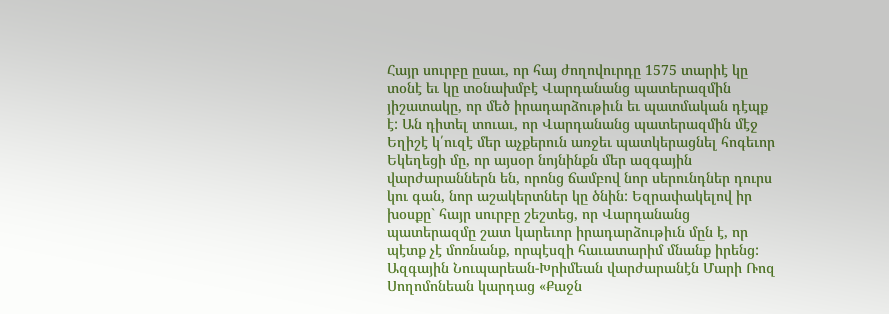Հայր սուրբը ըսաւ, որ հայ ժողովուրդը 1575 տարիէ կը տօնէ եւ կը տօնախմբէ Վարդանանց պատերազմին յիշատակը, որ մեծ իրադարձութիւն եւ պատմական դէպք է: Ան դիտել տուաւ, որ Վարդանանց պատերազմին մէջ Եղիշէ կ՛ուզէ մեր աչքերուն առջեւ պատկերացնել հոգեւոր Եկեղեցի մը, որ այսօր նոյնինքն մեր ազգային վարժարաններն են, որոնց ճամբով նոր սերունդներ դուրս կու գան, նոր աշակերտներ կը ծնին: Եզրափակելով իր խօսքը` հայր սուրբը շեշտեց, որ Վարդանանց պատերազմը շատ կարեւոր իրադարձութիւն մըն է, որ պէտք չէ մոռնանք, որպէսզի հաւատարիմ մնանք իրենց:
Ազգային Նուպարեան-Խրիմեան վարժարանէն Մարի Ռոզ Սողոմոնեան կարդաց «Քաջն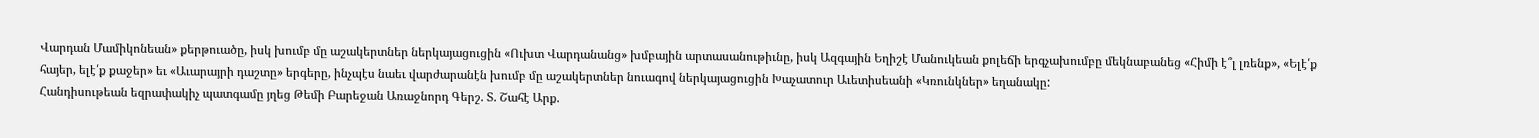Վարդան Մամիկոնեան» քերթուածը, իսկ խումբ մը աշակերտներ ներկայացուցին «Ուխտ Վարդանանց» խմբային արտասանութիւնը, իսկ Ազգային Եղիշէ Մանուկեան քոլեճի երգչախումբը մեկնաբանեց «Հիմի է՞լ լռենք», «Ելէ՛ք հայեր, ելէ՛ք քաջեր» եւ «Աւարայրի դաշտը» երգերը, ինչպէս նաեւ վարժարանէն խումբ մը աշակերտներ նուագով ներկայացուցին Խաչատուր Աւետիսեանի «Կռունկներ» եղանակը:
Հանդիսութեան եզրափակիչ պատգամը յղեց Թեմի Բարեջան Առաջնորդ Գերշ. Տ. Շահէ Արք.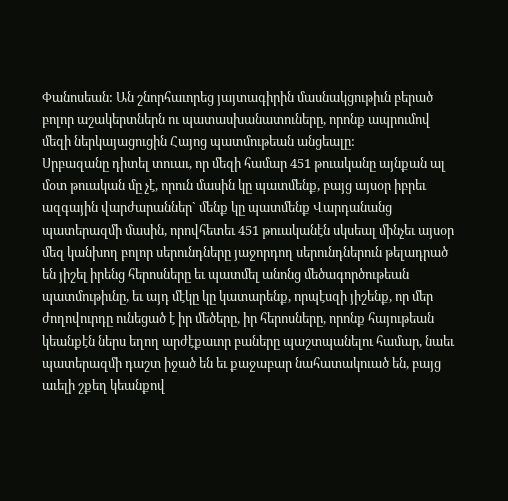Փանոսեան: Ան շնորհաւորեց յայտագիրին մասնակցութիւն բերած բոլոր աշակերտներն ու պատասխանատուները, որոնք ապրումով մեզի ներկայացուցին Հայոց պատմութեան անցեալը:
Սրբազանը դիտել տուաւ, որ մեզի համար 451 թուականը այնքան ալ մօտ թուական մը չէ, որուն մասին կը պատմենք, բայց այսօր իբրեւ ազգային վարժարաններ` մենք կը պատմենք Վարդանանց պատերազմի մասին, որովհետեւ 451 թուականէն սկսեալ մինչեւ այսօր մեզ կանխող բոլոր սերունդները յաջորդող սերունդներուն թելադրած են յիշել իրենց հերոսները եւ պատմել անոնց մեծագործութեան պատմութիւնը, եւ այդ մէկը կը կատարենք, որպէսզի յիշենք, որ մեր ժողովուրդը ունեցած է իր մեծերը, իր հերոսները, որոնք հայութեան կեանքէն ներս եղող արժէքաւոր բաները պաշտպանելու համար, նաեւ պատերազմի դաշտ իջած են եւ քաջաբար նահատակուած են, բայց աւելի շքեղ կեանքով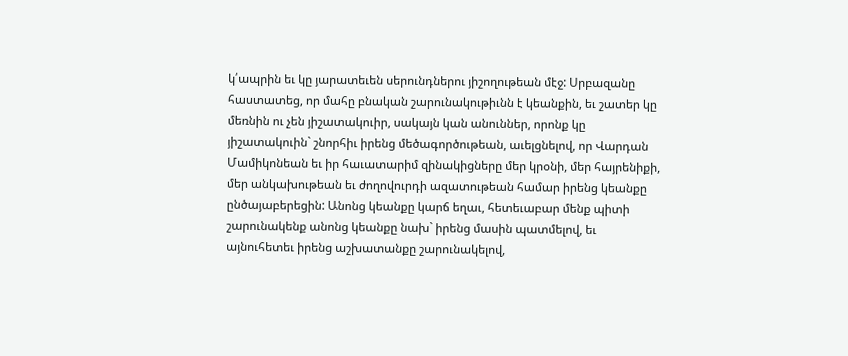կ՛ապրին եւ կը յարատեւեն սերունդներու յիշողութեան մէջ: Սրբազանը հաստատեց, որ մահը բնական շարունակութիւնն է կեանքին, եւ շատեր կը մեռնին ու չեն յիշատակուիր, սակայն կան անուններ, որոնք կը յիշատակուին` շնորհիւ իրենց մեծագործութեան, աւելցնելով, որ Վարդան Մամիկոնեան եւ իր հաւատարիմ զինակիցները մեր կրօնի, մեր հայրենիքի, մեր անկախութեան եւ ժողովուրդի ազատութեան համար իրենց կեանքը ընծայաբերեցին: Անոնց կեանքը կարճ եղաւ, հետեւաբար մենք պիտի շարունակենք անոնց կեանքը նախ` իրենց մասին պատմելով, եւ այնուհետեւ իրենց աշխատանքը շարունակելով,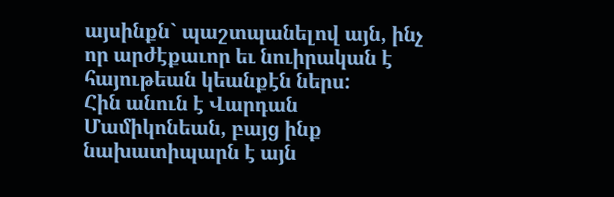այսինքն` պաշտպանելով այն, ինչ որ արժէքաւոր եւ նուիրական է հայութեան կեանքէն ներս:
Հին անուն է Վարդան Մամիկոնեան, բայց ինք նախատիպարն է այն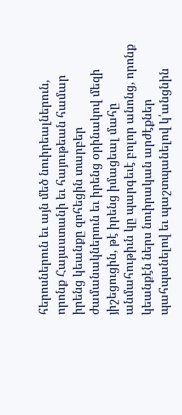հերոսներուն եւ այն մեծ նուիրեալներուն, որոնք Հայաստանի եւ հայութեան համար իրենց կեանքը զոհեցին տարբեր ժամանակներուն եւ իրենց օրինակով մեզի յիշեցուցին, թէ իրենց իմացեալ մահը անմահութիւն կը պարգեւէ բոլոր անոնց, որոնք կեանքէն ներս նուիրական արժէքներ պահպանելով եւ պաշտպանելով կ՛անցնին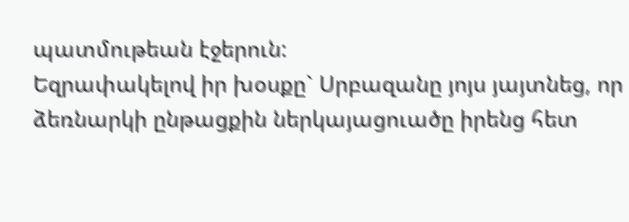պատմութեան էջերուն:
Եզրափակելով իր խօսքը` Սրբազանը յոյս յայտնեց, որ ձեռնարկի ընթացքին ներկայացուածը իրենց հետ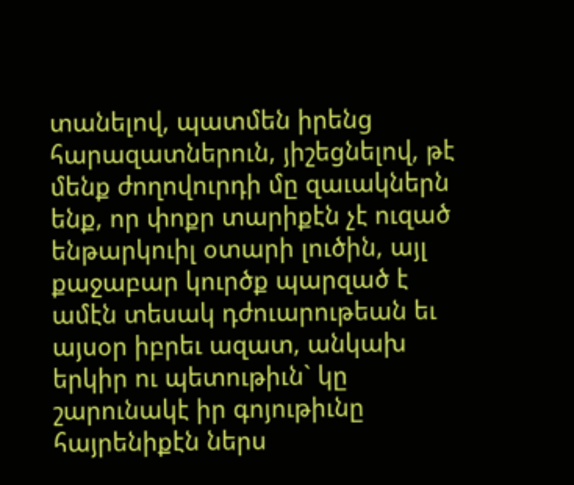տանելով, պատմեն իրենց հարազատներուն, յիշեցնելով, թէ մենք ժողովուրդի մը զաւակներն ենք, որ փոքր տարիքէն չէ ուզած ենթարկուիլ օտարի լուծին, այլ քաջաբար կուրծք պարզած է ամէն տեսակ դժուարութեան եւ այսօր իբրեւ ազատ, անկախ երկիր ու պետութիւն` կը շարունակէ իր գոյութիւնը հայրենիքէն ներս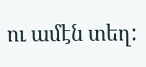ու ամէն տեղ: